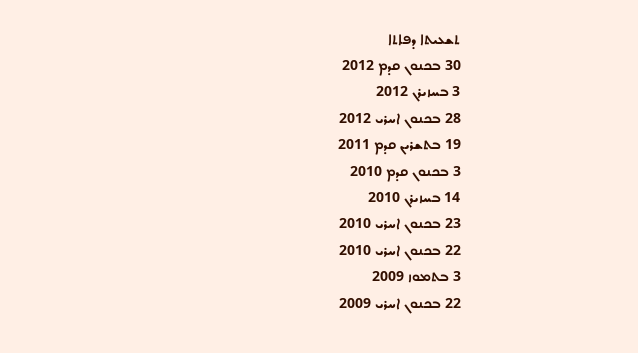ܬܫܥܝܬܐ ܕܦܐܬܐ
30 ܒܟܢܘܢ ܩܕܡ 2012
3 ܒܚܙܝܪܢ 2012
28 ܒܟܢܘܢ ܐܚܪܝ 2012
19 ܒܬܫܪܝܢ ܩܕܡ 2011
3 ܒܟܢܘܢ ܩܕܡ 2010
14 ܒܚܙܝܪܢ 2010
23 ܒܟܢܘܢ ܐܚܪܝ 2010
22 ܒܟܢܘܢ ܐܚܪܝ 2010
3 ܒܬܡܘܙ 2009
22 ܒܟܢܘܢ ܐܚܪܝ 2009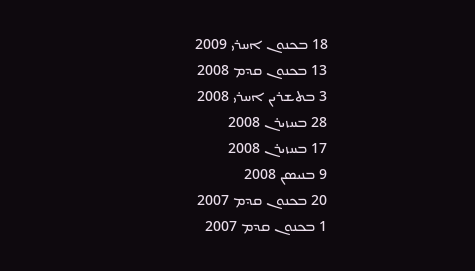18 ܒܟܢܘܢ ܐܚܪܝ 2009
13 ܒܟܢܘܢ ܩܕܡ 2008
3 ܒܬܫܪܝܢ ܐܚܪܝ 2008
28 ܒܚܙܝܪܢ 2008
17 ܒܚܙܝܪܢ 2008
9 ܒܢܝܣܢ 2008
20 ܒܟܢܘܢ ܩܕܡ 2007
1 ܒܟܢܘܢ ܩܕܡ 2007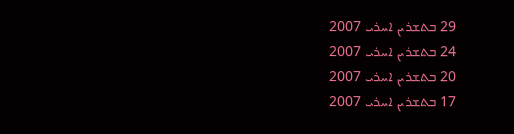29 ܒܬܫܪܝܢ ܐܚܪܝ 2007
24 ܒܬܫܪܝܢ ܐܚܪܝ 2007
20 ܒܬܫܪܝܢ ܐܚܪܝ 2007
17 ܒܬܫܪܝܢ ܐܚܪܝ 2007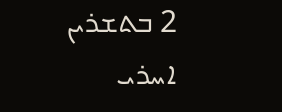2 ܒܬܫܪܝܢ ܐܚܪܝ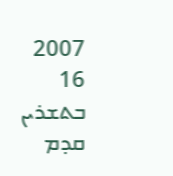2007
16 ܒܬܫܪܝܢ ܩܕܡ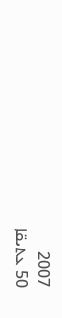2007
50 ܥܬܝܩ̈ܐ